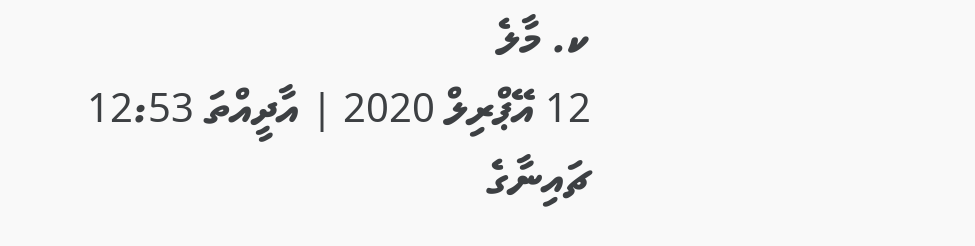ކ. މާލެ
12 އޭޕްރިލް 2020 | އާދީއްތަ 12:53
ޗައިނާގެ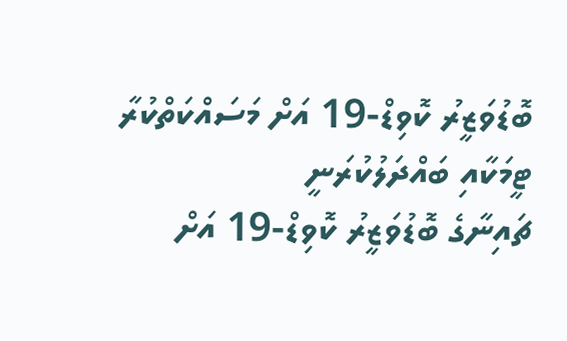ބޮޑުވަޒީރު ކޮވިޑް-19 އަށް މަސައްކަތްކުރާ ޓީމަކާއި ބައްދަލުކުރަނީ
ޗައިނާގެ ބޮޑުވަޒީރު ކޮވިޑް-19 އަށް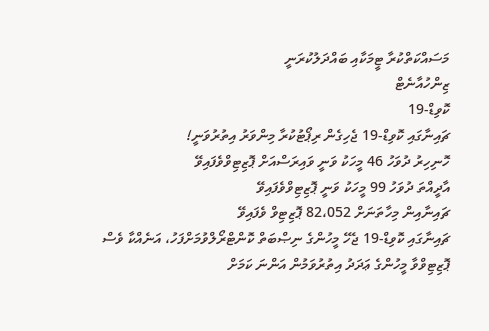މަސައްކަތްކުރާ ޓީމަކާއި ބައްދަލުކުރަނީ
ޒިންހުއާނެޓް
ކޮވިޑް-19
ޗައިނާގައި ކޮވިޑް-19 ޖެހިގެން ރިޕޯޓުކުރާ މިންވަރު އިތުރުވަނީ!
ހޮނިހިރު ދުވަހު 46 މީހަކު ވަނީ ވައިރަސްއަށް ޕޮޒިޓިވްވެފައިވޭ
އާދީއްތަ ދުވަހު 99 މީހަކު ވަނީ ޕޮޒިޓިވްވެފައިވޭ
ޗައިނާއިން މިހާތަނަށް 82،052 ޕޮޒިޓިވް ވެފައިވޭ
ޗައިނާގައި ކޮވިޑް-19 ޖެހޭ މީހުންގެ ނިޞްބަތް ކޮންޓްރޯލްވުމަށްފަހު، އަނެއްކާ ވެސް ޕޮޒިޓިވްވާ މީހުންގެ ޢަދަދު އިތުރުވަމުން އަންނަ ކަމަށް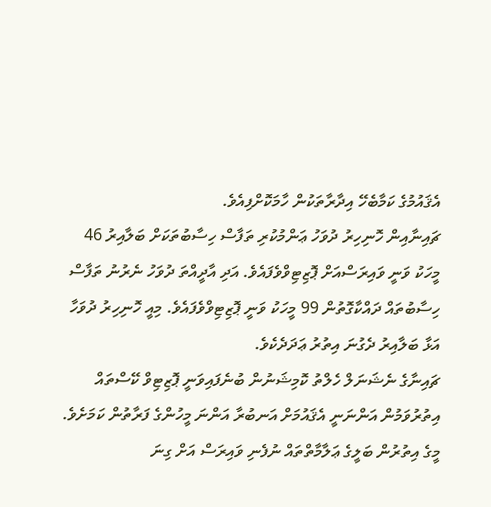އެޤައުމުގެ ކަމާބެހޭ އިދާރާތަކުން ހާމަކޮށްފިއެވެ.
ޗައިނާއިން ހޮނިހިރު ދުވަހު ޢަންމުކުރި ތަފާސް ހިސާބުތަކަށް ބަލާއިރު 46 މީހަކު ވަނީ ވައިރަސްއަށް ޕޮޒިޓިވްވެފައެވެ. އަދި އާދީއްތަ ދުވަހު ނެރުނު ތަފާސް ހިސާބުތައް ދައްކާގޮތުން 99 މީހަކު ވަނީ ޕޮޒިޓިވްވެފައެވެ. މިއީ ހޮނިހިރު ދުވަހާ އަޅާ ބަލާއިރު ދެގުނަ އިތުރު ޢަދަދެކެވެ.
ޗައިނާގެ ނެޝަނަލް ހެލްތު ކޮމިޝަނުން ބުނެފައިވަނީ ޕޮޒިޓިވް ކޭސްތައް އިތުރުވަމުން އަންނަނީ އެޤައުމަށް އަނބުރާ އަންނަ މީހުންގެ ފަރާތުން ކަމަށެވެ. މީގެ އިތުރުން ބަލީގެ ޢަލާމާތްތައް ނުފެނި ވައިރަސް އަށް ގިނަ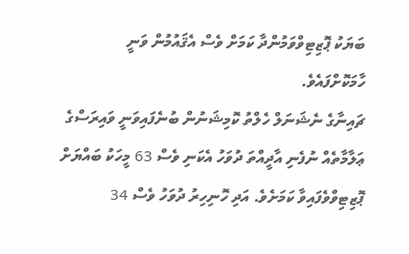ބަޔަކު ޕޮޒިޓިވްވަމުންދާ ކަމަށް ވެސް އެޤައުމުން ވަނީ ހާމަކޮށްފައެވެ.
ޗައިނާގެ ނެޝަނަލް ހެލްތު ކޮމިޝަނުން ބުނެފައިވަނީ ވައިރަސްގެ ޢަލާމާތެއް ނުފެނި އާދީއްތަ ދުވަހު އެކަނި ވެސް 63 މީހަކު ބައްޔަށް ޕޮޒިޓިވްވެފައިވާ ކަމަށެވެ. އަދި ހޮނިހިރު ދުވަހު ވެސް 34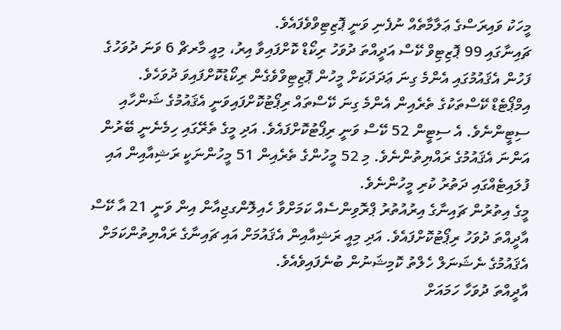މީހަކު ވައިރަސްގެ ޢަލާމާތެއް ނުފެނި ވަނީ ޕޮޒިޓިވްވެފައެވެ.
ޗައިނާގައި 99 ޕޮޒިޓިވް ކޭސް އަދީއްތަ ދުވަހު ރިކޯޑް ކޮށްފައިވާ އިރު، މިއީ މާރޗް 6 ވަނަ ދުވަހުގެ ފަހުން އެޤައުމުގައި އެންމެ ގިނަ ޢަދަދަކަށް މީހުން ޕޮޒިޓިވްވެގެން ރިކޯޑުކޮށްފައިވަ ދުވަހެވެ.
އިމްޕޯޓެޑް ކޭސްތަކުގެ ތެރެއިން އެންމެ ގިނަ ކޭސްތައް ރިޕޯޓުކޮށްފައިވަނީ އެޤައުމުގެ ޝަންހާއި ސިޓީންނެވެ. އެ ސިޓީން 52 ކޭސް ވަނީ ރިޕޯޓުކޮށްފައެވެ. އަދި މީގެ ތެރޭގައި ހިމެނެނީ ބޭރުން އަންނަ އެޤައުމުގެ ރައްޔިތުންނެވެ. މި 52 މީހުންގެ ތެރެއިން 51 މީހުންނަކީ ރަޝިއާއިން އައި ފުލައިޓެއްގައި ދަތުރު ކުރި މީހުންނެވެ.
މީގެ އިތުރުން ޗައިނާގެ އިރުއުތުރު ޕްރޮވިންސެއް ކަމަށްވާ ހެއިލޮންގޖިއާން އިން ވަނީ 21 އާ ކޭސް އާދީއްތަ ދުވަހު ރިޕޯޓުކޮށްފައެވެ. އަދި މިއީ ރަޝިއާއިން އެޤައުމަށް އައި ޗައިނާގެ ރައްޔިތުންކަމަށް އެޤައުމުގެ ނެޝަނަލް ހެލްތު ކޮމިޝަނުން ބުނެފައިވެއެވެ.
އާދީއްތަ ދުވަހާ ހަމައަށް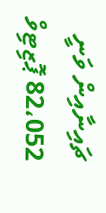ޗައިނާއިން ވަނީ 82،052 ޕޮޒިޓިވް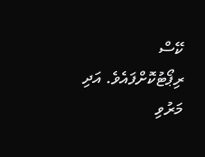ކޭސް ރިޕޯޓުކޮށްފައެވެ. އަދި މަރުވި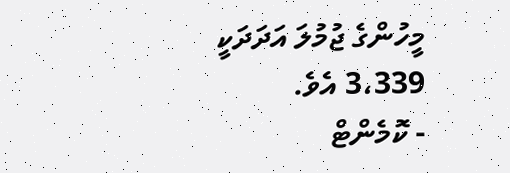މީހުންގެ ޖުމުލަ އަދަދަކީ 3،339 އެވެ.
- ކޮމެންޓް